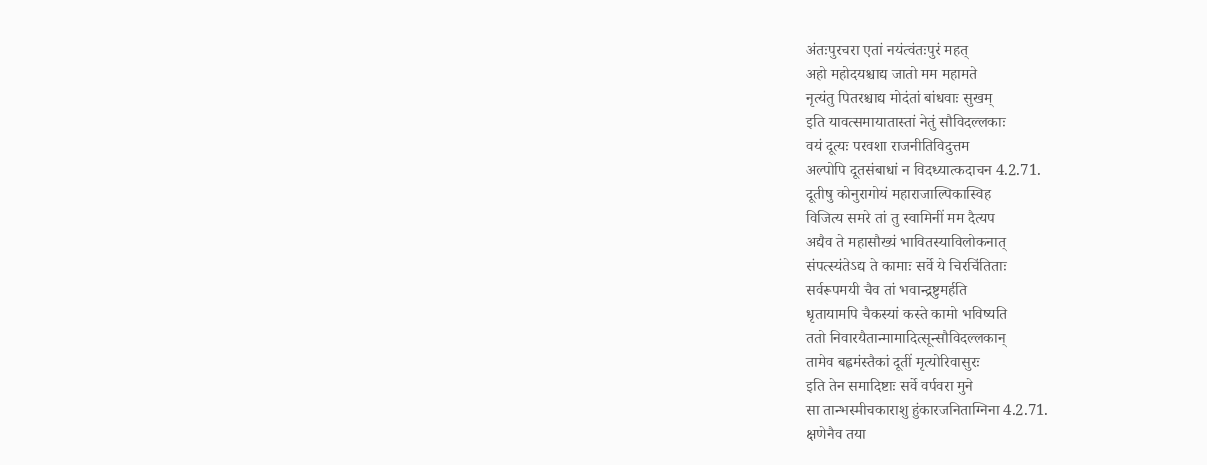अंतःपुरचरा एतां नयंत्वंतःपुरं महत्
अहो महोदयश्चाद्य जातो मम महामते
नृत्यंतु पितरश्चाद्य मोदंतां बांधवाः सुखम्
इति यावत्समायातास्तां नेतुं सौविदल्लकाः
वयं दूत्यः परवशा राजनीतिविदुत्तम
अल्पोपि दूतसंबाधां न विदध्यात्कदाचन 4.2.71.
दूतीषु कोनुरागोयं महाराजाल्पिकास्विह
विजित्य समरे तां तु स्वामिनीं मम दैत्यप
अद्यैव ते महासौख्यं भावितस्याविलोकनात्
संपत्स्यंतेऽद्य ते कामाः सर्वे ये चिरचिंतिताः
सर्वरूपमयी चैव तां भवान्द्रष्टुमर्हति
धृतायामपि चैकस्यां कस्ते कामो भविष्यति
ततो निवारयैतान्मामादित्सून्सौविदल्लकान्
तामेव बह्वमंस्तैकां दूतीं मृत्योरिवासुरः
इति तेन समादिष्टाः सर्वे वर्पवरा मुने
सा तान्भस्मीचकाराशु हुंकारजनिताग्निना 4.2.71.
क्षणेनैव तया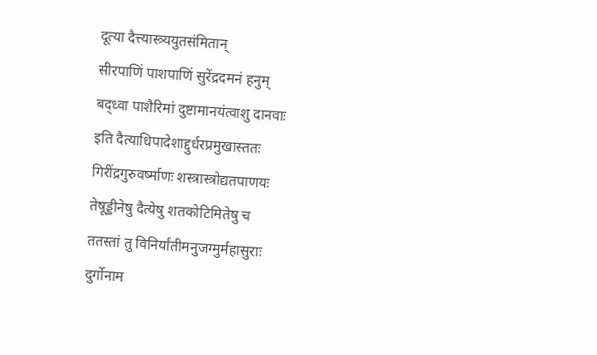दूत्या दैत्त्यास्त्र्ययुतसंमितान्
सीरपाणिं पाशपाणिं सुरेंद्रदमनं हनुम्
बद्ध्वा पाशैरिमां दुष्टामानयंत्वाशु दानवाः
इति दैत्याधिपादेशाद्दुर्धरप्रमुखास्ततः
गिरींद्रगुरुवर्ष्माणः शस्त्रास्त्रोद्यतपाणयः
तेषूड्डीनेषु दैत्येषु शतकोटिमितेषु च
ततस्तां तु विनिर्यांतीमनुजग्मुर्महासुराः
दुर्गोनाम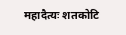महादैत्यः शतकोटि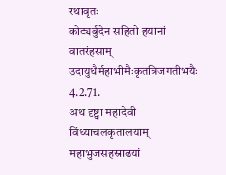रथावृतः
कोट्यर्बुदेन सहितो हयानां वातरंहसाम्
उदायुधैर्महाभीमैःकृतत्रिजगतीभयैः 4.2.71.
अथ दृष्ट्वा महादेवी विंध्याचलकृतालयाम्
महाभुजसहस्राढयां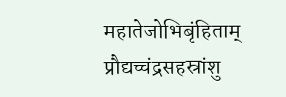महातेजोभिबृंहिताम्
प्रौद्यच्चंद्रसहस्रांशु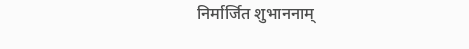निर्मार्जित शुभाननाम्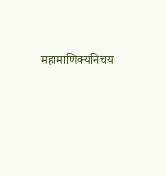महामाणिक्यनिचय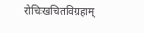रोचिःखचितविग्रहाम्